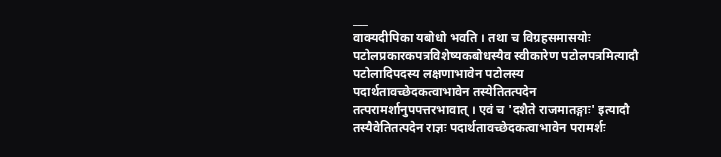___
वाक्यदीपिका यबोधो भवति । तथा च विग्रहसमासयोः पटोलप्रकारकपत्रविशेष्यकबोधस्यैव स्वीकारेण पटोलपत्रमित्यादौ पटोलादिपदस्य लक्षणाभावेन पटोलस्य पदार्थतावच्छेदकत्वाभावेन तस्येतितत्पदेन तत्परामर्शानुपपत्तरभावात् । एवं च 'दशैते राजमातङ्गाः' इत्यादौ तस्यैवेतितत्पदेन राज्ञः पदार्थतावच्छेदकत्वाभावेन परामर्शः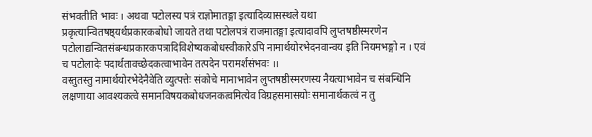संभवतीति भावः । अथवा पटोलस्य पत्रं राज्ञोमातङ्गा इत्यादिव्यासस्थले यथा प्रकृत्यान्वितषष्ठ्यर्थप्रकारकबोधो जायते तथा पटोलपत्रं राजमातङ्गा इत्यादावपि लुप्तषष्ठीस्मरणेन पटोलाद्यन्वितसंबन्धप्रकारकपत्रादिविशेष्यकबोधस्वीकारेऽपि नामार्थयोरभेदनवान्वय इति नियमभङ्गो न । एवं च पटोलादेः पदार्थतावच्छेदकत्वाभावेन तत्पदेन परामर्शसंभवः ।।
वस्तुतस्तु नामार्थयोरभेदेनैवेति व्युत्पत्तेः संकोचे मानाभावेन लुप्तषष्ठीस्मरणस्य नैयत्याभावेन च संबन्धिनि लक्षणाया आवश्यकत्वे समानविषयकबोधजनकत्वमित्येव विग्रहसमासयोः समानार्थकत्वं न तु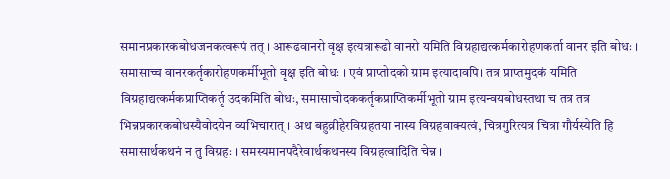समानप्रकारकबोधजनकत्वरूपं तत् । आरूढवानरो वृक्ष इत्यत्रारूढो वानरो यमिति विग्रहाद्यत्कर्मकारोहणकर्ता वानर इति बोधः । समासाच्च वानरकर्तृकारोहणकर्मीभूतो वृक्ष इति बोधः । एवं प्राप्तोदको ग्राम इत्यादावपि। तत्र प्राप्तमुदकं यमिति विग्रहाद्यत्कर्मकप्राप्तिकर्तृ उदकमिति बोधः, समासाचोदककर्तृकप्राप्तिकर्मीभूतो ग्राम इत्यन्वयबोधस्तथा च तत्र तत्र भिन्नप्रकारकबोधस्यैवोदयेन व्यभिचारात् । अथ बहुव्रीहेरविग्रहतया नास्य विग्रहवाक्यत्वं, चित्रगुरित्यत्र चित्रा गौर्यस्येति हि समासार्थकथनं न तु विग्रहः । समस्यमानपदैरेवार्थकथनस्य विग्रहत्वादिति चेन्न ।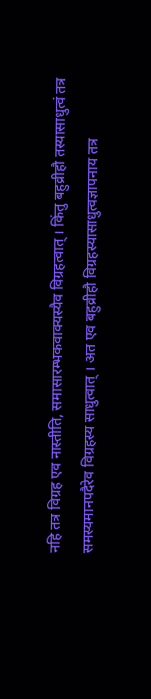नहि तत्र विग्रह एव नास्तीति, समासारम्भकवाक्यस्यैव विग्रहत्वात् । किंतु बहुव्रीहौ तस्यासाधुत्वं तत्र समस्यमानपदैरेव विग्रहस्य साधुत्वात् । अत एव बहुव्रीहौ विग्रहस्यासाधुत्वज्ञापनाय तत्र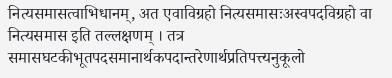नित्यसमासत्वाभिधानम्, अत एवाविग्रहो नित्यसमासःअस्वपदविग्रहो वा नित्यसमास इति तल्लक्षणम् । तत्र समासघटकीभूतपदसमानार्थकपदान्तरेणार्थप्रतिपत्त्यनुकूलो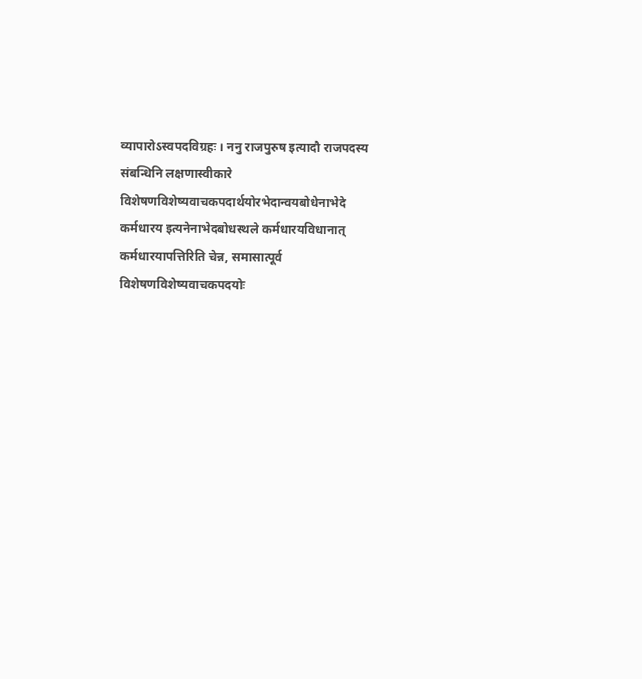व्यापारोऽस्वपदविग्रहः । ननु राजपुरुष इत्यादौ राजपदस्य संबन्धिनि लक्षणास्वीकारे विशेषणविशेष्यवाचकपदार्थयोरभेदान्वयबोधेनाभेदे कर्मधारय इत्यनेनाभेदबोधस्थले कर्मधारयविधानात् कर्मधारयापत्तिरिति चेन्न, समासात्पूर्व विशेषणविशेष्यवाचकपदयोः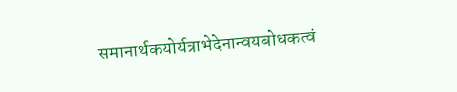समानार्थकयोर्यत्राभेदेनान्वयबोधकत्वं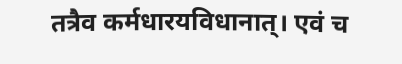तत्रैव कर्मधारयविधानात्। एवं च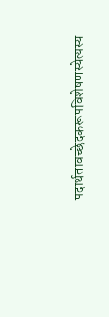पदार्थतावच्छेदकरूपविशेषणस्येत्यस्य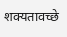शक्यतावच्छे